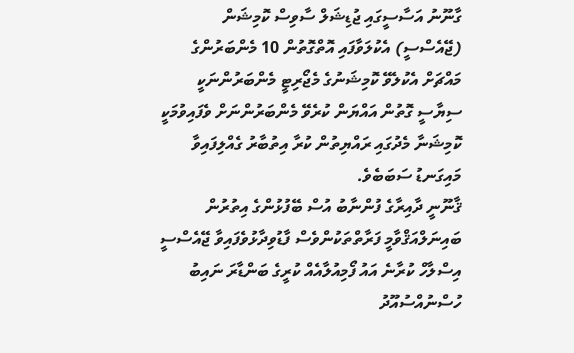ގާނޫނު އަސާސީގައި ޖުޑިޝަލް ސާވިސް ކޮމިޝަން (ޖޭއެސްސީ) އެކުލަވާފައި އޮތްގޮތުން 10 މެންބަރުންގެ މައްޗަށް އެކުލެވޭ ކޮމިޝަނުގެ މެޖޯރިޓީ މެންބަރުންނަކީ ސިޔާސީ ގޮތުން އައްޔަން ކުރެވޭ މެންބަރުންނަށް ވެފައިވުމަކީ ކޮމިޝަނާ މެދުގައި ރައްޔިތުން ކުރާ އިތުބާރު ގެއްލިފައިވާ މައިގަނޑު ސަބަބެވެ.
ޤާނޫނީ ދާއިރާގެ ފުންނާބު އުސް ބޭފުޅުންގެ އިތުރުން ބައިނަލްއަޤްވާމީ ފަރާތްތަކުންވެސް ފާޑުވިދާޅުވެފައިވާ ޖޭއެސްސީ އިސްލާހް ކުރާނެ އައު ފޯމިއުލާއެއް ކުރީގެ ބަންޑާރަ ނައިބު ހުސްނުއްސުއޫދު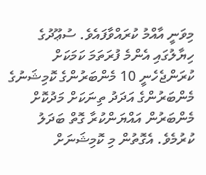މިވަނީ އާއްމު ކުރައްވާފައެވެ. ސުޢޫދުގެ ހިޔާލުގައި އެންމެ ފުރަތަމަ ކަމަކަށް ކުރަންޖެހެނީ 10 މެންބަރުންގެ ކޮމިޝަނުގެ މެންބަރުންގެ އަދަދު ތިނަކަށް މަދުކޮށް މެންބަރުން އައްޔަންކުރާ ގޮތް ބަދަލު ކުރުމެވެ. އެގޮތުން މި ކޮމިޝަނަށް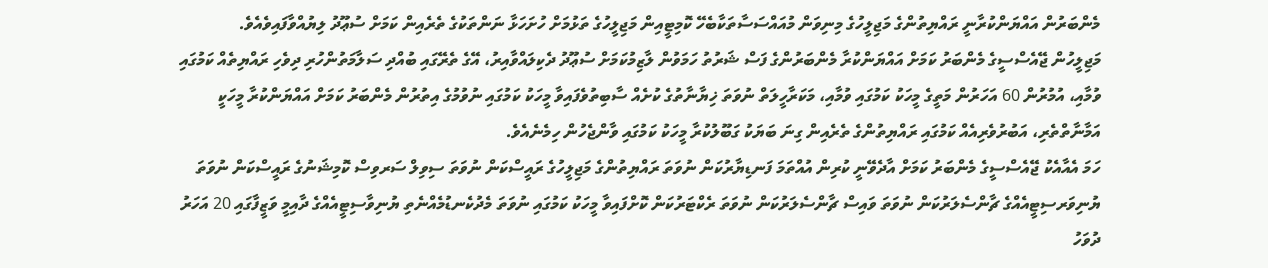މެންބަރުން އައްޔަންކުރާނީ ރައްޔިތުންގެ މަޖިލީހުގެ މިނިވަން މުއައްސަސާތަކާބެހޭ ކޮމިޓީއިން މަޖިލީހުގެ ތަޅުމަށް ހުށަހަޅާ ނަންތަކުގެ ތެރެއިން ކަމަށް ސުޢޫދު ލިޔުއްވާފައިވެއެވެ.
މަޖިލީހުން ޖޭއެސްސީގެ މެންބަރު ކަމަށް އައްޔަންކުރާ މެންބަރުންގެ ފަސް ޝަރުތު ހަމަވުން ލާޒިމުކަމަށް ސުޢޫދު ދެކިލައްވާއިރު، އޭގެ ތެރޭގައި ބުއްދި ސަލާމަތުންހުރި ދިވެހި ރައްޔިތެއް ކަމުގައި ވުމާއި، އުމުރުން 60 އަހަރުން މަތީގެ މީހަކު ކަމުގައި ވުމާއި، މަކަރާހީލަތް ނުވަތަ ޚިޔާނާތުގެ ކުށެއް ސާބިތުވެފައިވާ މީހަކު ކަމުގައި ނުވުމުގެ އިތުރުން މެންބަރު ކަމަށް އައްޔަންކުރާ މީހަކީ އަމާނާތްތެރި، އަބުރުވެރިއެއް ކަމުގައި ރައްޔިތުންގެ ތެރެއިން ގިނަ ބަޔަކު ގަބޫލުކުރާ މީހަކު ކަމުގައި ވާންޖެހުން ހިމެނެއެވެ.
ހަމަ އެއާއެކު ޖޭއެސްސީގެ މެންބަރު ކަމަށް އާދެވޭނީ ކުރިން އުއްތަމަ ފަނޑިޔާރުކަން ނުވަތަ ރައްޔިތުންގެ މަޖިލީހުގެ ރައީސްކަން ނުވަތަ ސިވިލް ސަރވިސް ކޮމިޝަނުގެ ރައީސްކަން ނުވަތަ ޔުނިވަރސިޓީއެއްގެ ޗާންސެލަރުކަން ނުވަތަ ވައިސް ޗާންސެލަރުކަން ނުވަތަ ރެކްޓަރުކަން ކޮށްފައިވާ މީހަކު ކަމުގައި ނުވަތަ މެދުކެނޑުމެއްނެތި ޔުނިވާސިޓީއެއްގެ ދާއިމީ ވަޒީފާގައި 20 އަހަރު ދުވަހު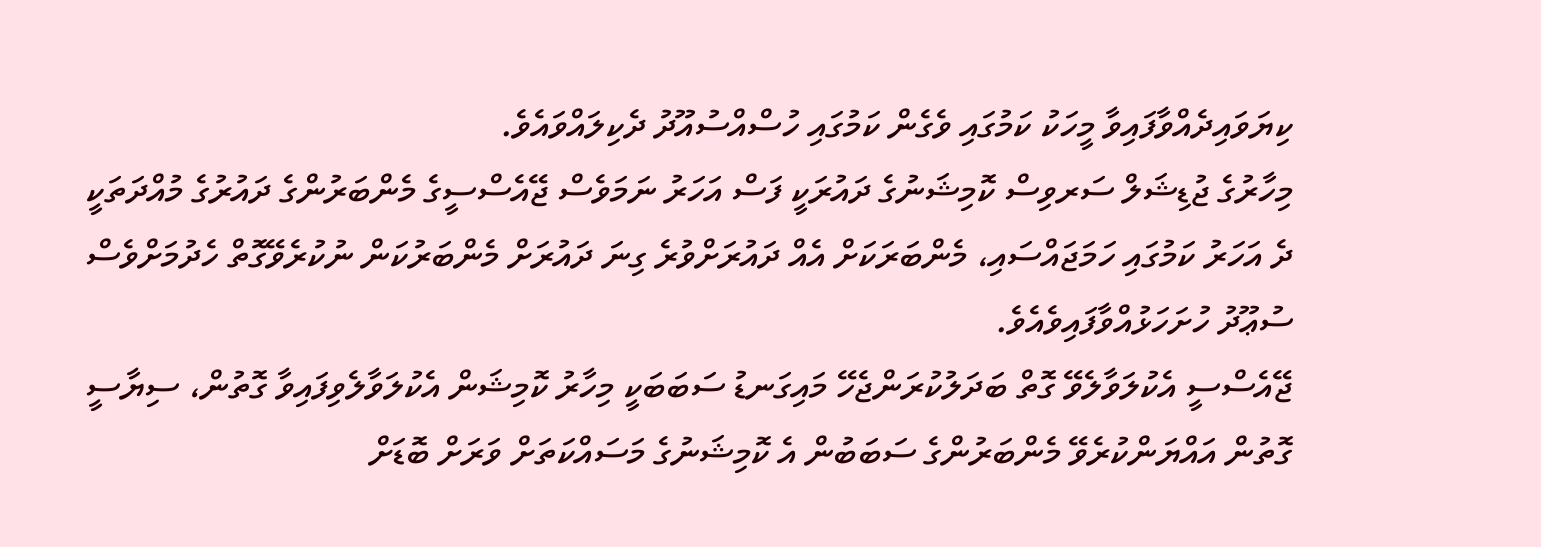ކިޔަވައިދެއްވާފައިވާ މީހަކު ކަމުގައި ވެގެން ކަމުގައި ހުސްއްސުއޫދު ދެކިލައްވައެވެ.
މިހާރުގެ ޖުޑިޝަލް ސަރވިސް ކޮމިޝަނުގެ ދައުރަކީ ފަސް އަހަރު ނަމަވެސް ޖޭއެސްސީގެ މެންބަރުންގެ ދައުރުގެ މުއްދަތަކީ ދެ އަހަރު ކަމުގައި ހަމަޖައްސައި، މެންބަރަކަށް އެއް ދައުރަށްވުރެ ގިނަ ދައުރަށް މެންބަރުކަން ނުކުރެވޭގޮތް ހެދުމަށްވެސް ސުޢޫދު ހުށަހަޅުއްވާފައިވެއެވެ.
ޖޭއެސްސީ އެކުލަވާލެވޭ ގޮތް ބަދަލުކުރަންޖެހޭ މައިގަނޑު ސަބަބަކީ މިހާރު ކޮމިޝަން އެކުލަވާލެވިފައިވާ ގޮތުން، ސިޔާސީ ގޮތުން އައްޔަންކުރެވޭ މެންބަރުންގެ ސަބަބުން އެ ކޮމިޝަނުގެ މަސައްކަތަށް ވަރަށް ބޮޑަށް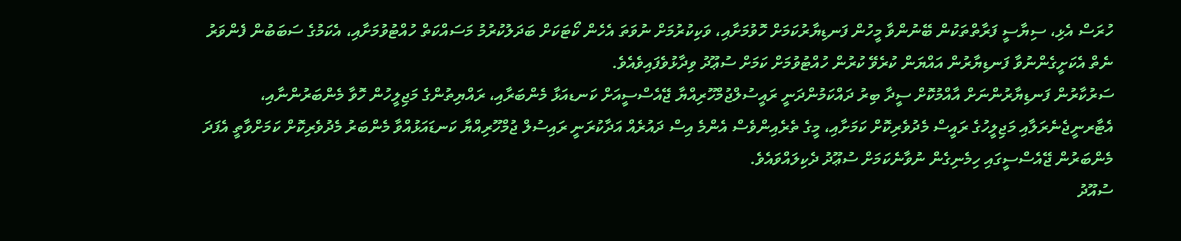ހުރަސް އެޅި، ސިޔާސީ ފަރާތްތަކުން ބޭނުންވާ މީހުން ފަނޑިޔާރުކަމަށް ހޮވުމަށާއި، ވަކިކުރުމަށް ނުވަތަ އެހެން ކޯޓަކަށް ބަދަލުކުރުމު މަސައްކަތް ހުއްޓުވުމަށާއި، އެކަމުގެ ސަބަބުން ފެންވަރު ނެތް އެކަށީގެންނުވާ ފަނޑިޔާރުން އައްޔަން ކުރެވޭ ކުރުން ހުއްޓުވުމަށް ކަމަށް ސުޢޫދު ވިދާޅުވެފައިވެއެވެ.
ސަރުކާރުން ފަނޑިޔާރުންނަށް އާއްމުކޮށް ސީދާ ބިރު ދައްކަމުންދަނީ ރައީސުލްޖުމްހޫރިއްޔާ ޖޭއެސްސީއަށް ކަނޑއަޅާ މެންބަރާއި، ރައްޔިތުންގެ މަޖިލީހުން ހޮވާ މެންބަރުންނާއި، އެޓާރނީޖެނެރަލާއި މަޖިލީހުގެ ރައީސް މެދުވެރިކޮށް ކަމަށާއި، މީގެ ތެރެއިންވެސް އެންމެ އިސް ދައުރެއް އަދާކުރަނީ ރައިސުލް ޖުމްހޫރިއްޔާ ކަނޑައަޅުއްވާ މެންބަރު މެދުވެރިކޮށް ކަމަށްވާތީ އެފަދަ މެންބަރުން ޖޭއެސްސީގައި ހިމެނިގެން ނުވާނެކަމަށް ސުޢޫދު ދެކިލައްވައެވެ.
ސުއޫދު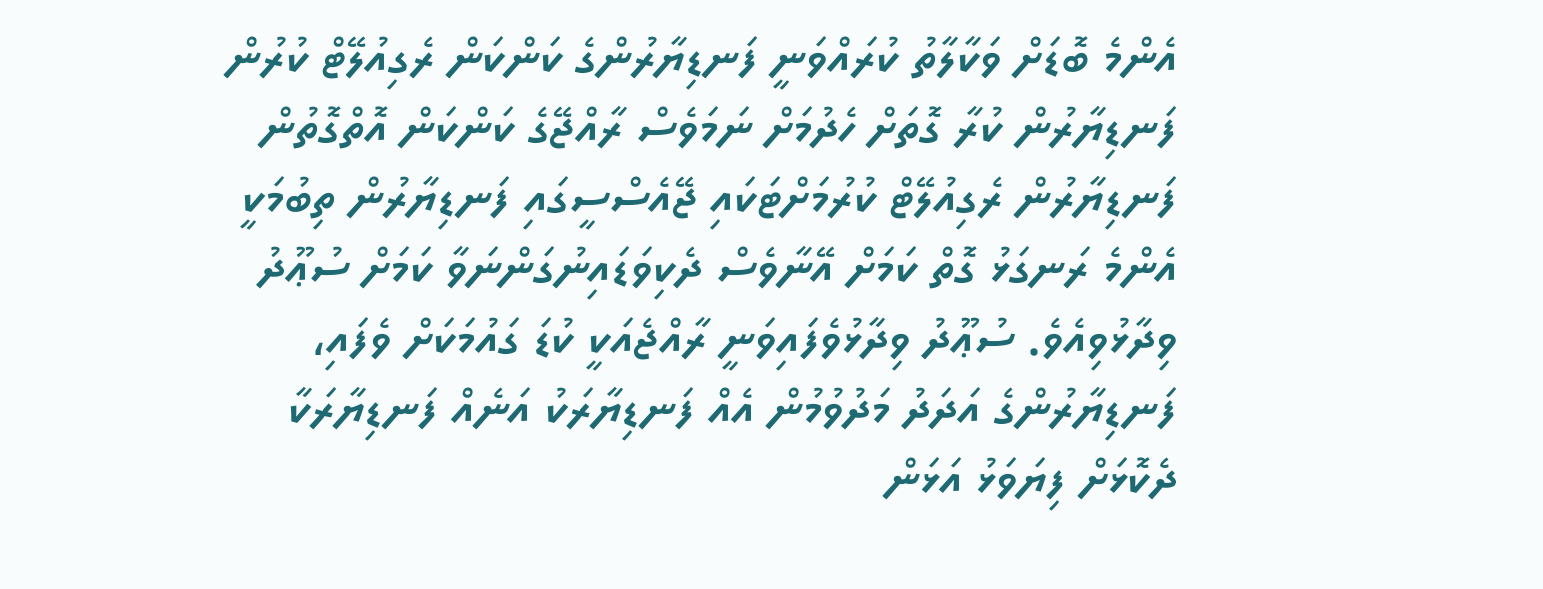އެންމެ ބޮޑަށް ވަކާލާތު ކުރައްވަނީ ފަނޑިޔާރުންގެ ކަންކަން ރެގިއުލޭޓް ކުރުން ފަނޑިޔާރުން ކުރާ ގޮތަށް ހެދުމަށް ނަމަވެސް ރާއްޖޭގެ ކަންކަން އޮތްގޮތުން ފަނޑިޔާރުން ރެގިއުލޭޓް ކުރުމަށްޓަކައި ޖޭއެސްސީގައި ފަނޑިޔާރުން ތިބުމަކީ އެންމެ ރަނގަޅު ގޮތް ކަމަށް އޭނާވެސް ދެކިވަޑައިނުގަންނަވާ ކަމަށް ސުޢޫދު ވިދާޅުވިއެވެ. ސުޢޫދު ވިދާޅުވެފައިވަނީ ރާއްޖެއަކީ ކުޑަ ގައުމަކަށް ވެފައި، ފަނޑިޔާރުންގެ އަދަދު މަދުވުމުން އެއް ފަނޑިޔާރަކު އަނެއް ފަނޑިޔާރަކާ ދެކޮޅަށް ފިޔަވަޅު އަޅަން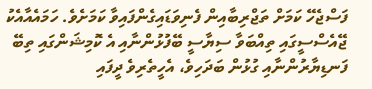ފަސްޖެހޭ ކަމަށް ތަޖްރިބާއިން ފެނިވަޑައިގެންފައިވާ ކަމަށެވެ. ހަމައެއާއެކު ޖޭއެސްސީގައި ތިއްބަވާ ސިޔާސީ ބޭފުޅުންނާއި އެ ކޮމިޝަންގައި ތިބޭ ފަނޑިޔާރުންނާއި ގުޅުން ބަދަހިވެ، އެހީތެރިވެ ދީފައި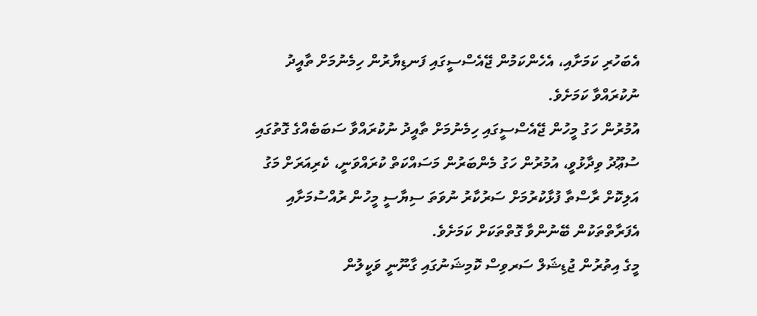އެބަހުރި ކަމަށާއި، އެހެންކަމުން ޖޭއެސްސީގައި ފަނޑިޔާރުން ހިމެނުމަށް ތާއީދު ނުކުރައްވާ ކަމަށެވެ.
އުމުރުން ހަގު މީހުން ޖޭއެސްސީގައި ހިމެނުމަށް ތާއީދު ނުކުރައްވާ ސަބަބެއްގެ ގޮތުގައި ސުޢޫދު ވިދާޅުވީ، އުމުރުން ހަގު މެންބަރުން މަސައްކަތް ކުރައްވަނީ، ކެރިއަރަށް މަގު އަލިކޮށް ރާސްތާ ފުޅާކުރުމަށް ސަރުކާރު ނުވަތަ ސިޔާސީ މީހުން ރުއްސުމަށާއި އެފަރާތްތަކުން ބޭނުންވާ ގޮތްތަކަށް ކަމަށެވެ.
މީގެ އިތުރުން ޖުޑިޝަލް ސަރވިސް ކޮމިޝަނުގައި ގާނޫނީ ވަކީލުން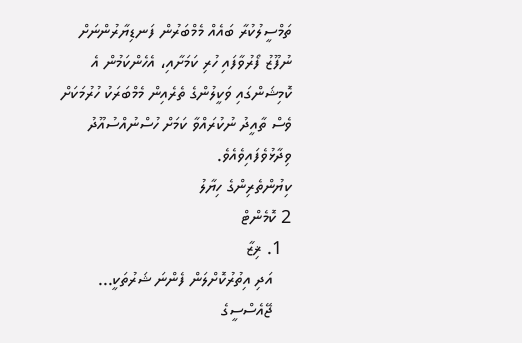ތަމްސީލުކުރާ ބައެއް މެމްބަރުން ފަނޑިޔާރުންނަށް ނުފޫޒު ފޯރުވާފައި ހުރި ކަމަށާއި، އެހެންކަމުން އެ ކޮމިޝަންގައި ވަކީލުންގެ ތެރެއިން މެމްބަރަކު ހުރުމަކަށް ވެސް ތާއީދު ނުކުރައްވާ ކަމަށް ހުސްނުއްސުއޫދު ވިދާޅުވެފައިވެއެވެ.
ކިޔުންތެރިންގެ ހިޔާލު
2 ކޮމެންޓް
  1. ޜިޒާ
    އަދި އިތުރުކޮށްލަން ފެންނަ ޝަރުތަކީ...
    ޖޭއެސްސީގެ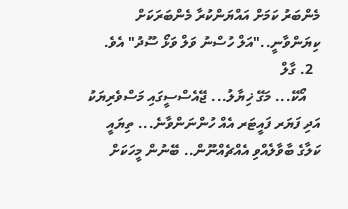މެންބަރު ކަމަށް އައްޔަންކުރާ މެންބަރަކަށް ކިޔަންވާނީ.."އަލް ހުސްނު ވަލް ވަޅޯ ސޫދު" އެވެ.
  2. ގާލް
    އޯކޭ... މަގޭ ޚިޔާލު... ޖޭއެސްސީގައި މަސްވެރިޔަކު އަދި ފަޔަރ ފައީޓަރ އެއް ހުންނަންވާނެ... ތިޔައީ ކަލާގެ ބާވާލެއްވި އެއްޗެއްނޫން.. ބޭނުން މީހަކަށް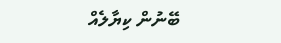ބޭނުން ކިޔާލެއް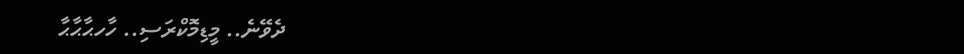ދެވޭނެ.. މީޑިމޮކްރަސި.. ހާހޙާޙާޙާ